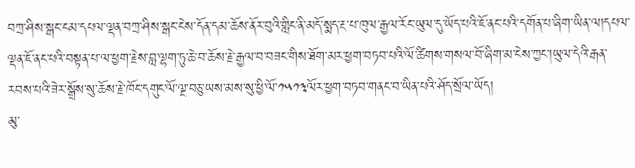བཀྲ་ཤིས་སྒང་ངམ་དཔལ་ལྡན་བཀྲ་ཤིས་སྒང་ངེས་དོན་དམ་ཆོས་ནོར་བུའི་གླིང་ནི་མདོ་སྨད་རྔ་པ་ཁུལ་རྒྱལ་རོང་ཡུལ་དུ་ཡོད་པའི་ཇོ་ནང་པའི་དགོན་པ་ཞིག་ཡིན་ལ།དཔལ་ལྡན་ཇོ་ནང་པའི་བསྟན་པ་ལ་ཕྱག་རྗེས་བླ་ལྷག་ཏུ་ཆེ་བ་ཆོས་རྗེ་རྒྱལ་བ་བཟང་གིས་ཐོག་མར་ཕྱག་བཏབ་པའི་ལོ་ཚིགས་གསལ་བོ་ཞིག་མ་ངེས་ཀྱང་།ཡུལ་དེའི་རྒན་རབས་པའི་ཟེར་སྒྲོས་སུ་ཆོས་རྗེ་ཁོང་དགུང་ལོ་ལྔ་བཅུ་ཡས་མས་སུ་ཕྱི་ལོ་༡༥༡༣ལོར་ཕྱག་བཏབ་གནང་བ་ཡིན་པའི་ཤོད་སྲོལ་ཡོད།
མུ་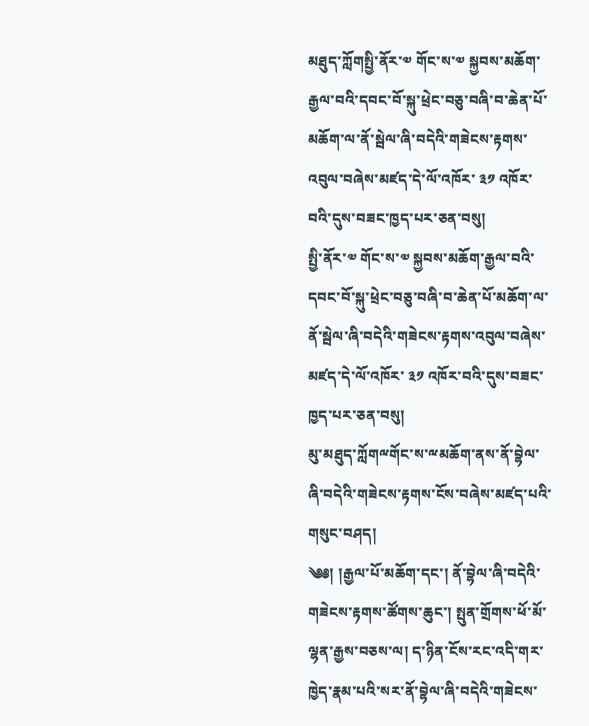མཐུད་ཀློགསྤྱི་ནོར་༧ གོང་ས་༧ སྐྱབས་མཆོག་རྒྱལ་བའི་དབང་བོ་སྐུ་ཕྲེང་བཅུ་བཞི་བ་ཆེན་པོ་མཆོག་ལ་ནོ་སྦེལ་ཞི་བདེའི་གཟེངས་རྟགས་འབུལ་བཞེས་མཛད་དེ་ལོ་འཁོར་ ༣༡ འཁོར་བའི་དུས་བཟང་ཁྱད་པར་ཅན་བསུ།
སྤྱི་ནོར་༧ གོང་ས་༧ སྐྱབས་མཆོག་རྒྱལ་བའི་དབང་བོ་སྐུ་ཕྲེང་བཅུ་བཞི་བ་ཆེན་པོ་མཆོག་ལ་ནོ་སྦེལ་ཞི་བདེའི་གཟེངས་རྟགས་འབུལ་བཞེས་མཛད་དེ་ལོ་འཁོར་ ༣༡ འཁོར་བའི་དུས་བཟང་ཁྱད་པར་ཅན་བསུ།
མུ་མཐུད་ཀློགྋགོང་ས་ྋམཆོག་ནས་ནོ་བྷེལ་ཞི་བདེའི་གཟེངས་རྟགས་ངོས་བཞེས་མཛད་པའི་གསུང་བཤད།
༄༅། །རྒྱལ་པོ་མཆོག་དང་། ནོ་བྷེལ་ཞི་བདེའི་གཟེངས་རྟགས་ཚོགས་ཆུང་། སྤུན་གྲོགས་ཕོ་མོ་ལྷན་རྒྱས་བཅས་ལ། ད་ཉིན་ངོས་རང་འདི་གར་ཁྱེད་རྣམ་པའི་སར་ནོ་བྷེལ་ཞི་བདེའི་གཟེངས་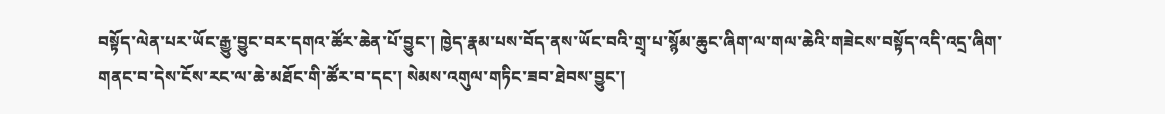བསྟོད་ལེན་པར་ཡོང་རྒྱུ་བྱུང་བར་དགའ་ཚོར་ཆེན་པོ་བྱུང་། ཁྱེད་རྣམ་པས་བོད་ནས་ཡོང་བའི་གྲྭ་པ་སྙོམ་ཆུང་ཞིག་ལ་གལ་ཆེའི་གཟེངས་བསྟོད་འདི་འདྲ་ཞིག་གནང་བ་དེས་ངོས་རང་ལ་ཆེ་མཐོང་གི་ཚོར་བ་དང་། སེམས་འགུལ་གཏིང་ཟབ་ཐེབས་བྱུང་།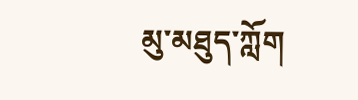མུ་མཐུད་ཀློག